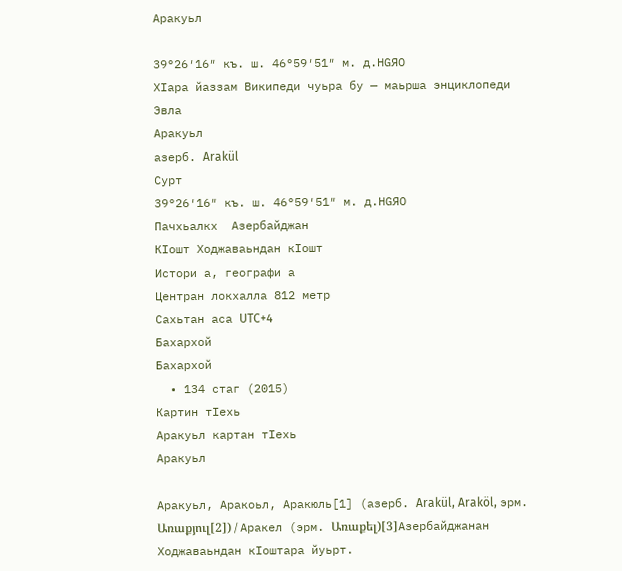Аракуьл

39°26′16″ къ. ш. 46°59′51″ м. д.HGЯO
ХӀара йаззам Википеди чуьра бу — маьрша энциклопеди
Эвла
Аракуьл
азерб. Arakül
Сурт
39°26′16″ къ. ш. 46°59′51″ м. д.HGЯO
Пачхьалкх  Азербайджан
КӀошт Ходжаваьндан кӀошт
Истори а, географи а
Центран локхалла 812 метр
Сахьтан аса UTC+4
Бахархой
Бахархой
  • 134 стаг (2015)
Картин тӀехь
Аракуьл картан тӀехь
Аракуьл

Аракуьл, Аракоьл, Аракюль[1] (азерб. Arakül, Araköl, эрм. Առաքյուլ[2]) / Аракел (эрм. Առաքել)[3]Азербайджанан Ходжаваьндан кӀоштара йуьрт.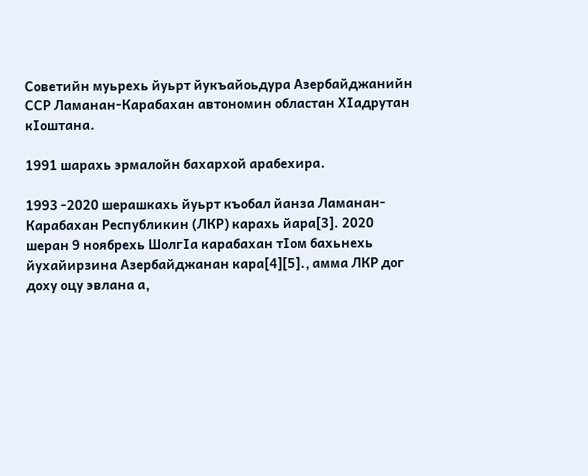Советийн муьрехь йуьрт йукъайоьдура Азербайджанийн ССР Ламанан-Карабахан автономин областан ХӀадрутан кӀоштана.

1991 шарахь эрмалойн бахархой арабехира.

1993 -2020 шерашкахь йуьрт къобал йанза Ламанан-Карабахан Республикин (ЛКР) карахь йара[3]. 2020 шеран 9 ноябрехь ШолгӀа карабахан тӀом бахьнехь йухайирзина Азербайджанан кара[4][5]., амма ЛКР дог доху оцу эвлана а,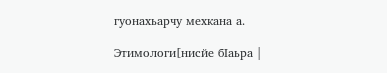гуонахьарчу мехкана а.

Этимологи[нисйе бӀаьра |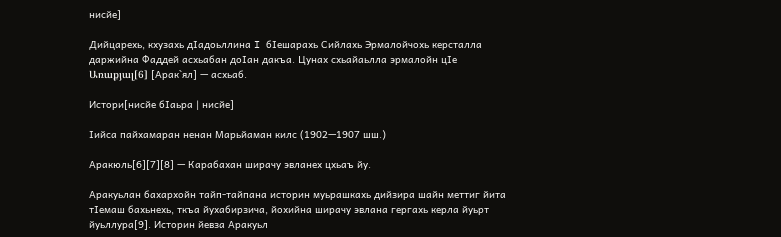нисйе]

Дийцарехь, кхузахь дӀадоьллина I бӀешарахь Сийлахь Эрмалойчохь керсталла даржийна Фаддей асхьабан доӀан дакъа. Цунах схьайаьлла эрмалойн цӀе Առաքյալ[6] [Арак`ял] — асхьаб.

Истори[нисйе бӀаьра | нисйе]

Ӏийса пайхамаран ненан Марьйаман килс (1902—1907 шш.)

Аракюль[6][7][8] — Карабахан ширачу эвланех цхьаъ йу.

Аракуьлан бахархойн тайп-тайпана историн муьрашкахь дийзира шайн меттиг йита тӀемаш бахьнехь, ткъа йухабирзича, йохийна ширачу эвлана гергахь керла йуьрт йуьллура[9]. Историн йевза Аракуьл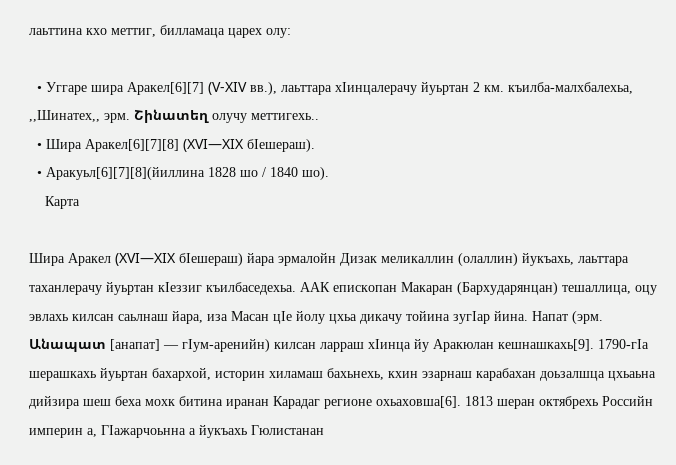лаьттина кхо меттиг, билламаца царех олу:

  • Уггаре шира Аракел[6][7] (V-XIV вв.), лаьттара хӀинцалерачу йуьртан 2 км. къилба-малхбалехьа, ,,Шинатех,, эрм. Շինատեղ олучу меттигехь..
  • Шира Аракел[6][7][8] (XVI—XIX бӀешераш).
  • Аракуьл[6][7][8](йиллина 1828 шо / 1840 шо).
    Карта

Шира Аракел (XVI—XIX бӀешераш) йара эрмалойн Дизак меликаллин (олаллин) йукъахь, лаьттара таханлерачу йуьртан кӀеззиг къилбаседехьа. ААК епископан Макаран (Бархударянцан) тешаллица, оцу эвлахь килсан саьлнаш йара, иза Масан цӀе йолу цхьа дикачу тойина зугӀар йина. Напат (эрм. Անապատ [анапат] — гӀум-аренийн) килсан ларраш хӀинца йу Аракюлан кешнашкахь[9]. 1790-гӀа шерашкахь йуьртан бахархой, историн хиламаш бахьнехь, кхин эзарнаш карабахан доьзалшца цхьаьна дийзира шеш беха мохк битина иранан Карадаг регионе охьаховша[6]. 1813 шеран октябрехь Российн империн а, ГӀажарчоьнна а йукъахь Гюлистанан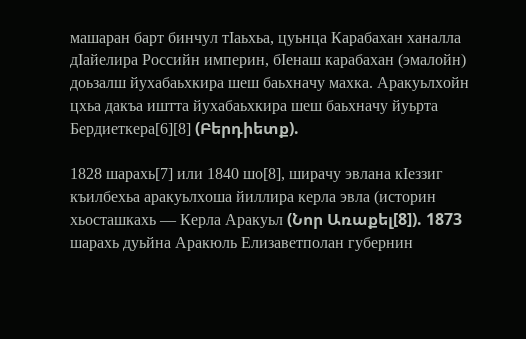машаран барт бинчул тӀаьхьа, цуьнца Карабахан ханалла дӀайелира Российн империн, бӀенаш карабахан (эмалойн) доьзалш йухабаьхкира шеш баьхначу махка. Аракуьлхойн цхьа дакъа иштта йухабаьхкира шеш баьхначу йуьрта Бердиеткера[6][8] (Բերդիետք).

1828 шарахь[7] или 1840 шо[8], ширачу эвлана кӀеззиг къилбехьа аракуьлхоша йиллира керла эвла (историн хьосташкахь — Керла Аракуьл (Նոր Առաքել[8]). 1873 шарахь дуьйна Аракюль Елизаветполан губернин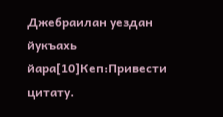Джебраилан уездан йукъахь йара[10]Кеп:Привести цитату.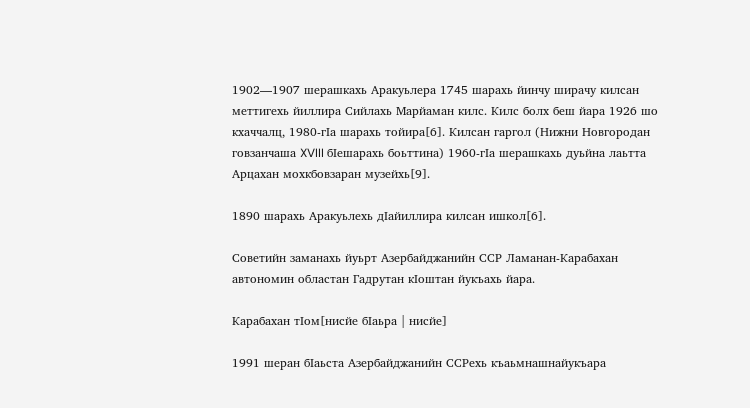1902—1907 шерашкахь Аракуьлера 1745 шарахь йинчу ширачу килсан меттигехь йиллира Сийлахь Марйаман килс. Килс болх беш йара 1926 шо кхаччалц, 1980-гӀа шарахь тойира[6]. Килсан гаргол (Нижни Новгородан говзанчаша XVIII бӀешарахь боьттина) 1960-гӀа шерашкахь дуьйна лаьтта Арцахан мохкбовзаран музейхь[9].

1890 шарахь Аракуьлехь дӀайиллира килсан ишкол[6].

Советийн заманахь йуьрт Азербайджанийн ССР Ламанан-Карабахан автономин областан Гадрутан кӀоштан йукъахь йара.

Карабахан тӀом[нисйе бӀаьра | нисйе]

1991 шеран бӀаьста Азербайджанийн ССРехь къаьмнашнайукъара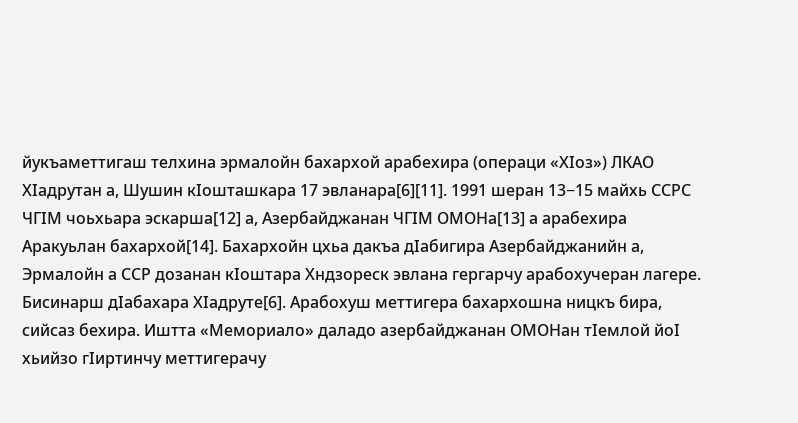йукъаметтигаш телхина эрмалойн бахархой арабехира (операци «ХӀоз») ЛКАО ХӀадрутан а, Шушин кӀошташкара 17 эвланара[6][11]. 1991 шеран 13−15 майхь ССРС ЧГӀМ чоьхьара эскарша[12] а, Азербайджанан ЧГӀМ ОМОНа[13] а арабехира Аракуьлан бахархой[14]. Бахархойн цхьа дакъа дӀабигира Азербайджанийн а, Эрмалойн а ССР дозанан кӀоштара Хндзореск эвлана гергарчу арабохучеран лагере. Бисинарш дӀабахара ХӀадруте[6]. Арабохуш меттигера бахархошна ницкъ бира, сийсаз бехира. Иштта «Мемориало» даладо азербайджанан ОМОНан тӀемлой йоӀ хьийзо гӀиртинчу меттигерачу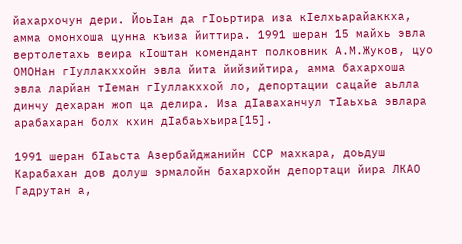йахархочун дери. ЙоьӀан да гӀоьртира иза кӀелхьарайаккха, амма омонхоша цунна къиза йиттира. 1991 шеран 15 майхь эвла вертолетахь веира кӀоштан комендант полковник А.М.Жуков, цуо ОМОНан гӀуллакххойн эвла йита йийзийтира, амма бахархоша эвла ларйан тӀеман гӀуллакххой ло, депортации сацайе аьлла динчу дехаран жоп ца делира. Иза дӀаваханчул тӀаьхьа эвлара арабахаран болх кхин дӀабаьхьира[15].

1991 шеран бӀаьста Азербайджанийн ССР махкара, доьдуш Карабахан дов долуш эрмалойн бахархойн депортаци йира ЛКАО Гадрутан а,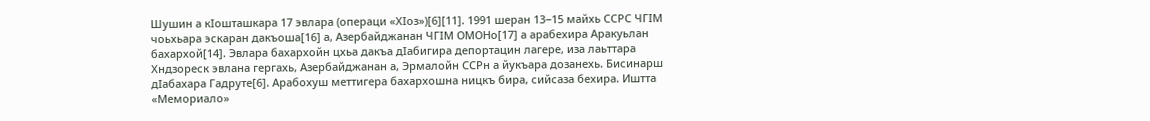Шушин а кӀошташкара 17 эвлара (операци «ХӀоз»)[6][11]. 1991 шеран 13−15 майхь ССРС ЧГӀМ чоьхьара эскаран дакъоша[16] а, Азербайджанан ЧГӀМ ОМОНо[17] а арабехира Аракуьлан бахархой[14]. Эвлара бахархойн цхьа дакъа дӀабигира депортацин лагере, иза лаьттара Хндзореск эвлана гергахь, Азербайджанан а, Эрмалойн ССРн а йукъара дозанехь. Бисинарш дӀабахара Гадруте[6]. Арабохуш меттигера бахархошна ницкъ бира, сийсаза бехира. Иштта «Мемориало»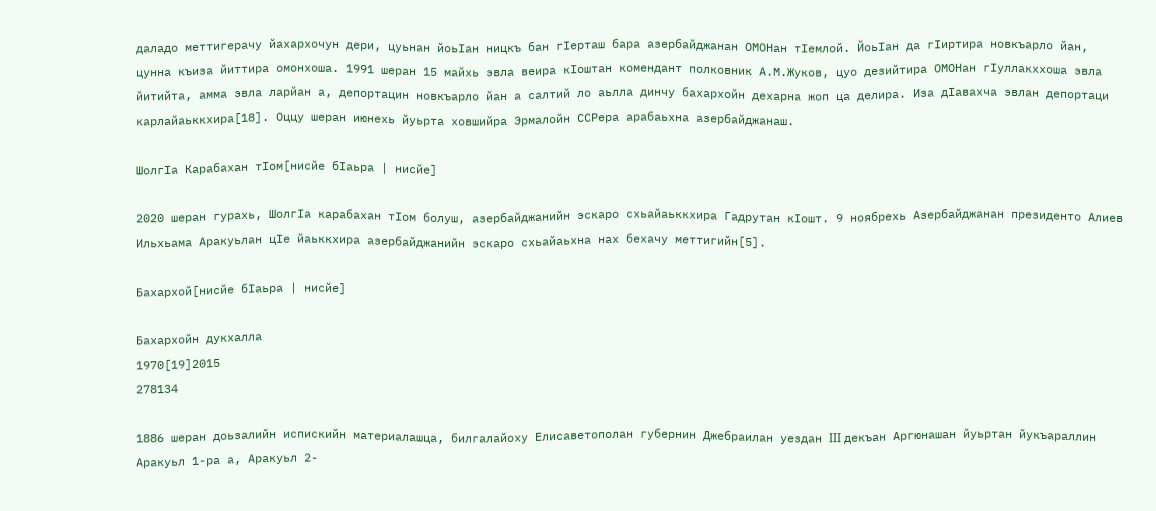даладо меттигерачу йахархочун дери, цуьнан йоьӀан ницкъ бан гӀерташ бара азербайджанан ОМОНан тӀемлой. ЙоьӀан да гӀиртира новкъарло йан, цунна къиза йиттира омонхоша. 1991 шеран 15 майхь эвла веира кӀоштан комендант полковник А.М.Жуков, цуо дезийтира ОМОНан гӀуллакххоша эвла йитийта, амма эвла ларйан а, депортацин новкъарло йан а салтий ло аьлла динчу бахархойн дехарна жоп ца делира. Иза дӀавахча эвлан депортаци карлайаьккхира[18]. Оццу шеран июнехь йуьрта ховшийра Эрмалойн ССРера арабаьхна азербайджанаш.

ШолгӀа Карабахан тӀом[нисйе бӀаьра | нисйе]

2020 шеран гурахь, ШолгӀа карабахан тӀом болуш, азербайджанийн эскаро схьайаьккхира Гадрутан кӀошт. 9 ноябрехь Азербайджанан президенто Алиев Ильхьама Аракуьлан цӀе йаьккхира азербайджанийн эскаро схьайаьхна нах бехачу меттигийн[5].

Бахархой[нисйе бӀаьра | нисйе]

Бахархойн дукхалла
1970[19]2015
278134

1886 шеран доьзалийн испискийн материалашца, билгалайоху Елисаветополан губернин Джебраилан уездан III декъан Аргюнашан йуьртан йукъараллин Аракуьл 1-ра а, Аракуьл 2-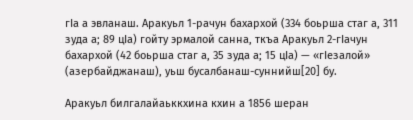гӀа а эвланаш. Аракуьл 1-рачун бахархой (334 боьрша стаг а, 311 зуда а; 89 цӀа) гойту эрмалой санна, ткъа Аракуьл 2-гӀачун бахархой (42 боьрша стаг а, 35 зуда а; 15 цӀа) — «гӀезалой» (азербайджанаш), уьш бусалбанаш-суннийш[20] бу.

Аракуьл билгалайаьккхина кхин а 1856 шеран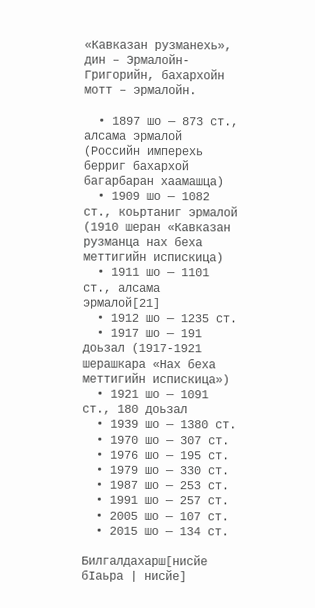«Кавказан рузманехь», дин – Эрмалойн-Григорийн, бахархойн мотт – эрмалойн.

  • 1897 шо — 873 ст., алсама эрмалой (Российн имперехь берриг бахархой багарбаран хаамашца)
  • 1909 шо — 1082 ст., коьртаниг эрмалой (1910 шеран «Кавказан рузманца нах беха меттигийн испискица)
  • 1911 шо — 1101 ст., алсама эрмалой[21]
  • 1912 шо — 1235 ст.
  • 1917 шо — 191 доьзал (1917-1921 шерашкара «Нах беха меттигийн испискица»)
  • 1921 шо — 1091 ст., 180 доьзал
  • 1939 шо — 1380 ст.
  • 1970 шо — 307 ст.
  • 1976 шо — 195 ст.
  • 1979 шо — 330 ст.
  • 1987 шо — 253 ст.
  • 1991 шо — 257 ст.
  • 2005 шо — 107 ст.
  • 2015 шо — 134 ст.

Билгалдахарш[нисйе бӀаьра | нисйе]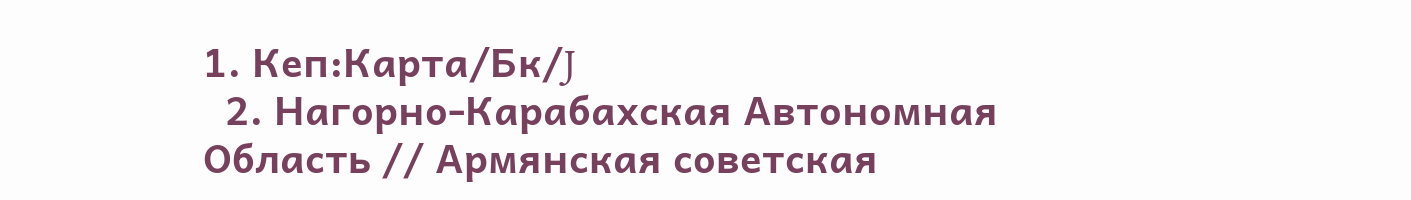1. Кеп:Карта/Бк/J
  2. Нагорно-Карабахская Автономная Область // Армянская советская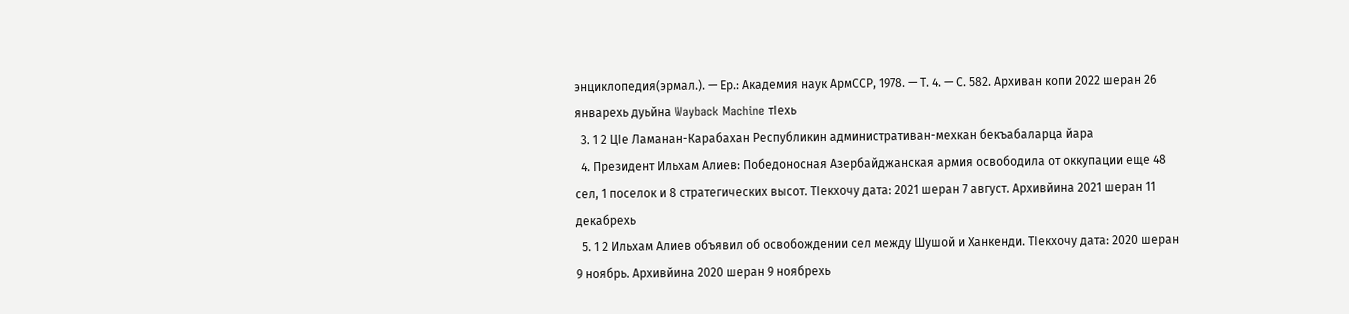энциклопедия(эрмал.). — Ер.: Академия наук АрмССР, 1978. — Т. 4. — С. 582. Архиван копи 2022 шеран 26 январехь дуьйна Wayback Machine тӀехь
  3. 1 2 ЦӀе Ламанан-Карабахан Республикин административан-мехкан бекъабаларца йара
  4. Президент Ильхам Алиев: Победоносная Азербайджанская армия освободила от оккупации еще 48 сел, 1 поселок и 8 стратегических высот. ТӀекхочу дата: 2021 шеран 7 август. Архивйина 2021 шеран 11 декабрехь
  5. 1 2 Ильхам Алиев объявил об освобождении сел между Шушой и Ханкенди. ТӀекхочу дата: 2020 шеран 9 ноябрь. Архивйина 2020 шеран 9 ноябрехь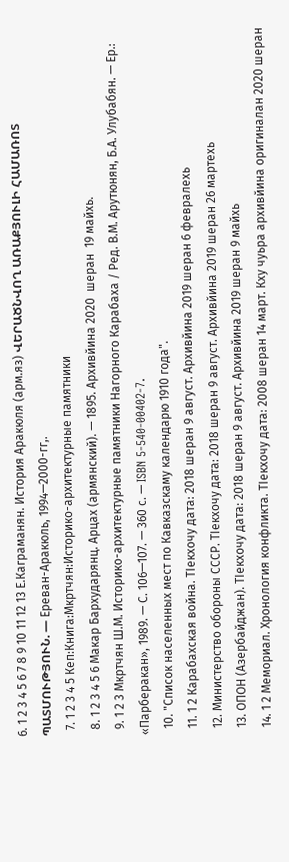6. 1 2 3 4 5 6 7 8 9 10 11 12 13 Е.Каграманян. История Аракюля (арм.яз) ՎԵՐԱԾՆՎՈՂ ԱՌԱՔՅՈՒԼԻ ՀԱՄԱՌՈՏ ՊԱՏՄՈՒԹՅՈՒՆ. — Ереван-Аракюль, 1994—2000-гг,.
  7. 1 2 3 4 5 Кеп:Книга:Мкртчян:Историко-архитектурные памятники
  8. 1 2 3 4 5 6 Макар Бархударянц. Арцах (армянский). — 1895. Архивйина 2020  шеран  19 майхь.
  9. 1 2 3 Мкртчян Ш.М. Историко-архитектурные памятники Нагорного Карабаха / Ред. В.М. Арутюнян, Б.А. Улубабян. — Ер.: «Парберакан», 1989. — С. 106—107. — 360 с. — ISBN 5-540-00402-7.
  10. "Список населенных мест по Кавказскаму календарю 1910 года".
  11. 1 2 Карабахская война. ТӀекхочу дата: 2018 шеран 9 август. Архивйина 2019 шеран 6 февралехь
  12. Министерство обороны СССР. ТӀекхочу дата: 2018 шеран 9 август. Архивйина 2019 шеран 26 мартехь
  13. ОПОН (Азербайджан). ТӀекхочу дата: 2018 шеран 9 август. Архивйина 2019 шеран 9 майхь
  14. 1 2 Мемориал. Хронология конфликта. ТӀекхочу дата: 2008 шеран 14 март. Кху чуьра архивйина оригиналан 2020 шеран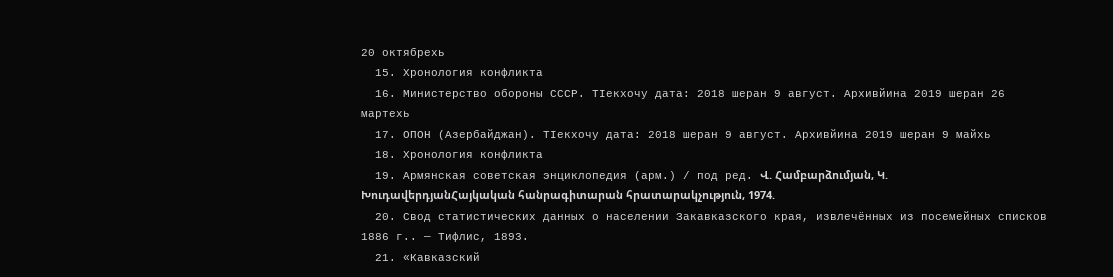20 октябрехь
  15. Хронология конфликта
  16. Министерство обороны СССР. ТӀекхочу дата: 2018 шеран 9 август. Архивйина 2019 шеран 26 мартехь
  17. ОПОН (Азербайджан). ТӀекхочу дата: 2018 шеран 9 август. Архивйина 2019 шеран 9 майхь
  18. Хронология конфликта
  19. Армянская советская энциклопедия (арм.) / под ред. Վ. Համբարձումյան, Կ. ԽուդավերդյանՀայկական հանրագիտարան հրատարակչություն, 1974.
  20. Свод статистических данных о населении Закавказского края, извлечённых из посемейных списков 1886 г.. — Тифлис, 1893.
  21. «Кавказский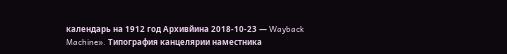календарь на 1912 год Архивйина 2018-10-23 — Wayback Machine». Типография канцелярии наместника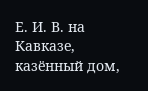Е. И. В. на Кавказе, казённый дом,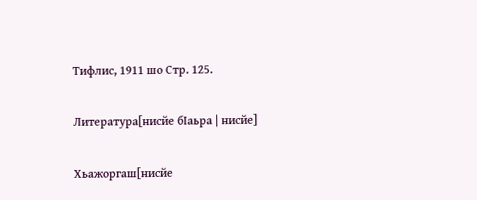Тифлис, 1911 шо Стр. 125.

Литература[нисйе бӀаьра | нисйе]

Хьажоргаш[нисйе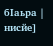бӀаьра | нисйе]